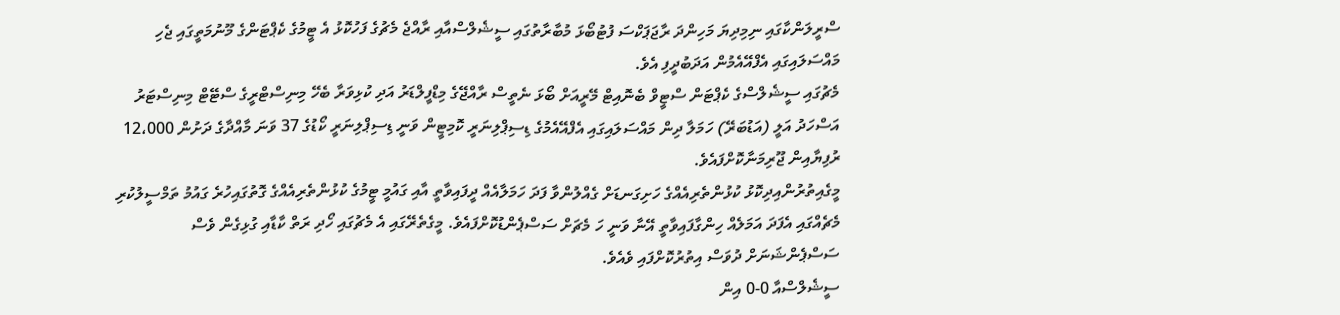ސްރީލަންކާގައި ނިމިދިޔަ މަހިންދަ ރާޖަޕަކްސަ ފުޓުބޯޅަ މުބާރާތުގައި ސީޝެލްސްއާއި ރާއްޖެ މެޗުގެ ފަހުކޮޅު އެ ޓީމުގެ ކެޕްޓަންގެ މޫނުމަތީގައި ޖެހި މައްސަލައިގައި އެފްއޭއެމުން އަދަބުދީފި އެވެ.
މެޗުގައި ސީޝެލްސްގެ ކެޕްޓަން ސްޓީވް ބެނޮއިޓް މޭރީއަށް ބޯޅަ ނެތީސް ރާއްޖޭގެ މިޑްފީލްޑަރު އަދި ކުޅިވަރާ ބެހޭ މިނިސްޓްރީގެ ސްޓޭޓް މިނިސްޓަރު އަސްހަދު އަލީ (އަޑުބަރޭ) ހަމަލާ ދިން މައްސަލައިގައި އެފްއޭއެމުގެ ޑިސިޕްލިނަރީ ކޮމިޓީން ވަނީ ޑިސިޕްލިނަރީ ކޯޑުގެ 37 ވަނަ މާއްދާގެ ދަށުން 12،000 ރުފިޔާއިން ޖޫރިމަނާކޮށްފައެވެ.
މީގެއިތުރުންއިދިކޮޅު ކުޅުންތެރިއެއްގެ ހަށިގަނޑަށް ގެއްލުންވާ ފަދަ ހަމަލާއެއް ދީފައިވާތީ އާއި ގައުމީ ޓީމުގެ ކުޅުންތެރިއެއްގެ ގޮތުގައިހުރެ ގައުމު ތަމްސީލުކުރި މެޗެއްގައި އެފަދަ އަމަލެއް ހިންގާފައިވާތީ އޭނާ ވަނީ ހަ މެޗަށް ސަސްޕެންޑުކޮށްފައެވެ. މީގެތެރޭގައި އެ މެޗުގައި ހޯދި ރަތް ކާޑާއި ގުޅިގެން ވެސް ސަސްޕެންޝަނަށް ދުވަސް އިތުރުކޮށްފައި ވެއެވެ.
ސީޝެލްސްއާ 0-0 އިން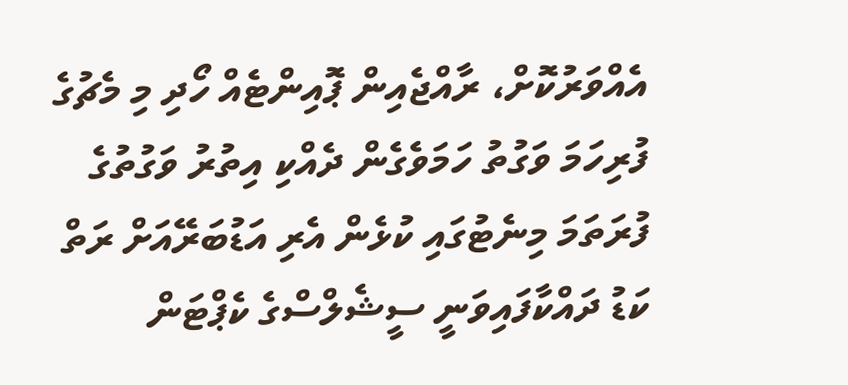އެއްވަރުކޮށް، ރާއްޖެއިން ޕޮއިންޓެއް ހޯދި މި މެޗުގެ ފުރިހަމަ ވަގުތު ހަމަވެގެން ދެއްކި އިތުރު ވަގުތުގެ ފުރަތަމަ މިނެޓުގައި ކުޅެން އެރި އަޑުބަރޭއަށް ރަތް ކަޑު ދައްކާފައިވަނީ ސީޝެލްސްގެ ކެޕްޓަން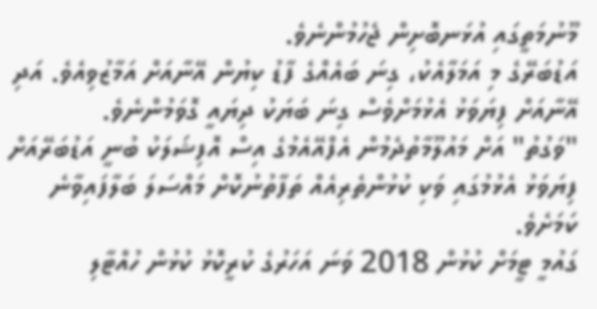މޫނުމަތީގައި އުޅަނބޮށިން ޖެހުމުންނެވެ.
އަޑުބަރޭގެ މި އަމަލާއެކު، ގިނަ ބައެއްގެ ފާޑު ކިޔުން އޭނާއަށް އަމާޒުވިއެވެ. އަދި އޭނާއަށް ފިޔަވަޅު އެޅުމަށްވެސް ގިނަ ބަޔަކު ދިޔައީ ގޮވަމުންނެވެ.
"ވަގުތު" އަށް މައުލޫމާތުދެމުން އެފްއޭއެމުގެ އިސް އޮފިޝަލަކު ބުނީ އަޑުބަރޭއަށް ފިޔަވަޅު އެޅުމުގައި ވަކި ކުޅުންތެރިއެއް ތަފާތުނުކޮށް މައްސަލަ ބަލާފައިވާނެ ކަމަށެވެ.
ގައުމީ ޓީމަށް ކުޅުން 2018 ވަނަ އަހަރުގެ ކުރީކޮޅު ކުޅުން ހުއްޓާލި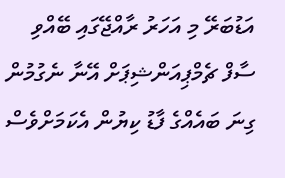އަޑުބަރޭ މި އަހަރު ރާއްޖޭގައި ބޭއްވި ސާފް ޗެމްޕިއަންޝިޕަށް އޭނާ ނެގުމުން ގިނަ ބައެއްގެ ފާޑު ކިޔުން އެކަމަށްވެސް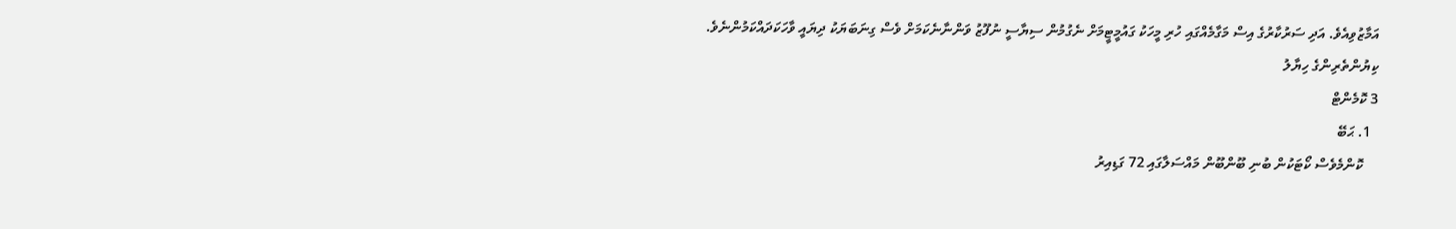އަމާޒުވިއެވެ. އަދި ސަރުކާރުގެ އިސް މަގާމެއްގައި ހުރި މީހަކު ގައުމީޓީމަށް ނެގުމުން ސިޔާސީ ނުފޫޒު ވަންނާނެކަމަށް ވެސް ގިނަބަޔަކު ދިޔައީ ވާހަކަދައްކަމުންނެވެ.
ކިޔުންތެރިންގެ ހިޔާލު
3 ކޮމެންޓް
  1. ޙަބޭ
    ކޮންމެވެސް ކޯޓަކުން ބުނި ބޫންބޫން މައްސަލާގައި 72 ގަޑިއިރު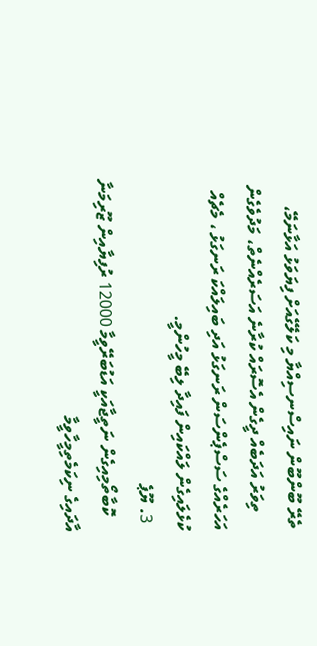ތެރޭ ބޫންބޫން ނައިސްނސިއްޔާ މި ކަލޭގެއަށް ފިޔަވަޅު އަޅާނަމޭ،
    ތިވަރު އަދަބެއް ދީގެން އެސޮރައް ކުރާނެ އަސަރެއްނެތް، މަދުވެގެން އަހަރެއްގެ ސަސްޕެންސަން ރަނގަޅު އަދި ބައިލައްކަ ރަނގަޅު ، މެޗެއް ކުޅެލައިގެން ލައްކައިން ފައިދާ ލިބޭ މީހުންމީ.
  3. ޔޫޕެ
    ކޮބާތޯމިއިގެން ނަތީޖާއަކީ އަޑުބަރޭވީމާ 12000 ރުފިޔާއިން ޒޫރިމަނާ އާދައިގެ ނިކަމެތިމީހާވީމާ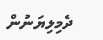ދެމިލިޔަނުން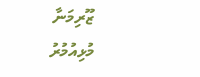ޒޫރިމަނާ މުޅިއުމުރު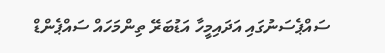ސައްޕެސަނުގައި އަދައިމީހާ އަޑުބަރޭ ތިންމަހައް ސައްޕެންޑް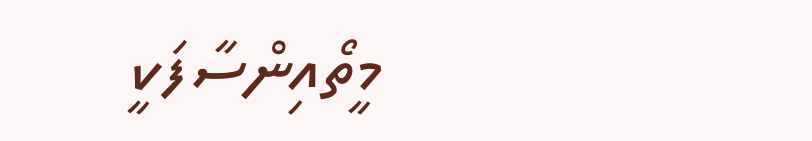މީތޯއިންސާފަކީ